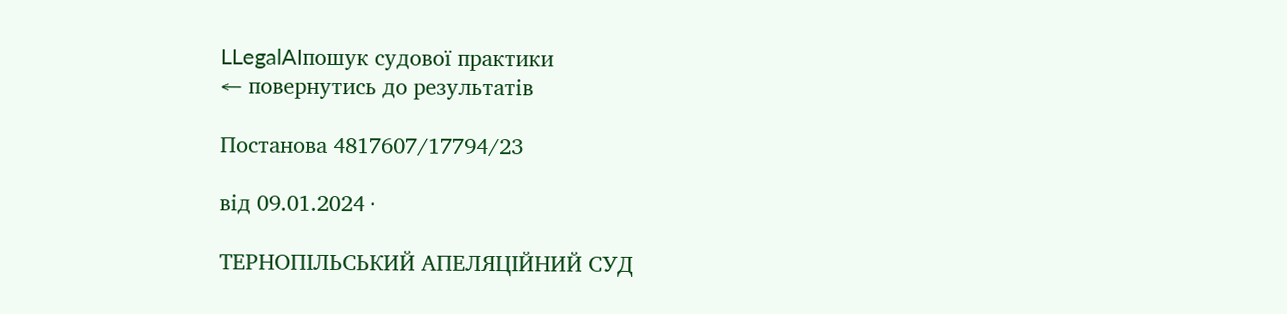LLegalAIпошук судової практики
← повернутись до результатів

Постанова 4817607/17794/23

від 09.01.2024 ·

ТЕРНОПІЛЬСЬКИЙ АПЕЛЯЦІЙНИЙ СУД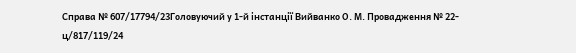Справа № 607/17794/23Головуючий у 1-й інстанції Вийванко О. М. Провадження № 22-ц/817/119/24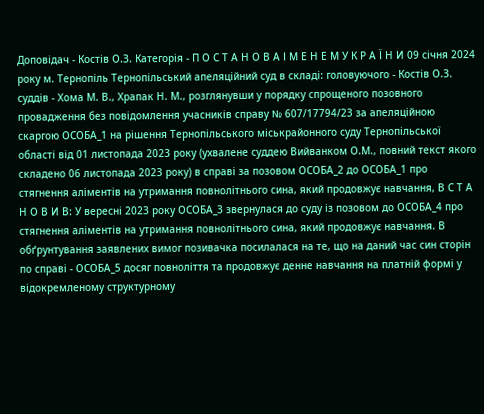Доповідач - Костів О.З. Категорія - П О С Т А Н О В А І М Е Н Е М У К Р А Ї Н И 09 січня 2024 року м. Тернопіль Тернопільський апеляційний суд в складі: головуючого - Костів О.З. суддів - Хома М. В., Храпак Н. М., розглянувши у порядку спрощеного позовного провадження без повідомлення учасників справу № 607/17794/23 за апеляційною скаргою ОСОБА_1 на рішення Тернопільського міськрайонного суду Тернопільської області від 01 листопада 2023 року (ухвалене суддею Вийванком О.М., повний текст якого складено 06 листопада 2023 року) в справі за позовом ОСОБА_2 до ОСОБА_1 про стягнення аліментів на утримання повнолітнього сина, який продовжує навчання, В С Т А Н О В И В: У вересні 2023 року ОСОБА_3 звернулася до суду із позовом до ОСОБА_4 про стягнення аліментів на утримання повнолітнього сина, який продовжує навчання. В обґрунтування заявлених вимог позивачка посилалася на те, що на даний час син сторін по справі - ОСОБА_5 досяг повноліття та продовжує денне навчання на платній формі у відокремленому структурному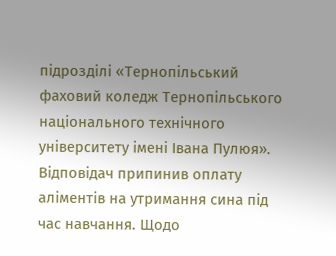підрозділі «Тернопільський фаховий коледж Тернопільського національного технічного університету імені Івана Пулюя». Відповідач припинив оплату аліментів на утримання сина під час навчання. Щодо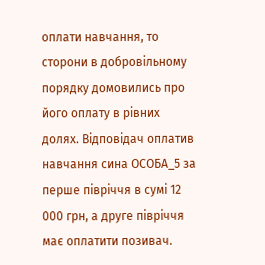оплати навчання, то сторони в добровільному порядку домовились про його оплату в рівних долях. Відповідач оплатив навчання сина ОСОБА_5 за перше півріччя в сумі 12 000 грн, а друге півріччя має оплатити позивач.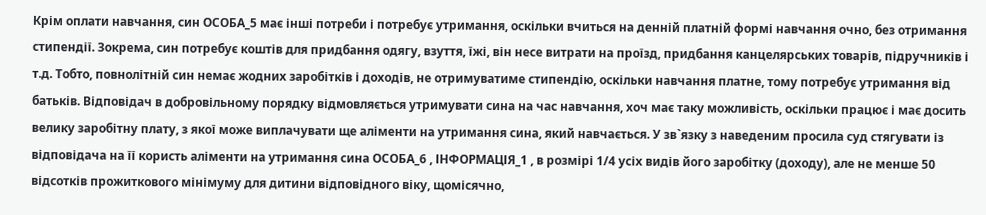Крім оплати навчання, син ОСОБА_5 має інші потреби і потребує утримання, оскільки вчиться на денній платній формі навчання очно, без отримання стипендії. Зокрема, син потребує коштів для придбання одягу, взуття, їжі, він несе витрати на проїзд, придбання канцелярських товарів, підручників і т.д. Тобто, повнолітній син немає жодних заробітків і доходів, не отримуватиме стипендію, оскільки навчання платне, тому потребує утримання від батьків. Відповідач в добровільному порядку відмовляється утримувати сина на час навчання, хоч має таку можливість, оскільки працює і має досить велику заробітну плату, з якої може виплачувати ще аліменти на утримання сина, який навчається. У зв`язку з наведеним просила суд стягувати із відповідача на її користь аліменти на утримання сина ОСОБА_6 , ІНФОРМАЦІЯ_1 , в розмірі 1/4 усіх видів його заробітку (доходу), але не менше 50 відсотків прожиткового мінімуму для дитини відповідного віку, щомісячно,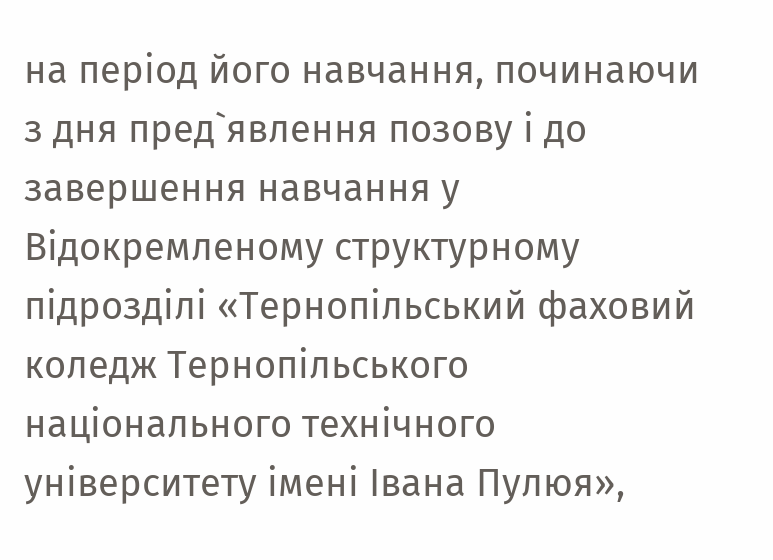на період його навчання, починаючи з дня пред`явлення позову і до завершення навчання у Відокремленому структурному підрозділі «Тернопільський фаховий коледж Тернопільського національного технічного університету імені Івана Пулюя»,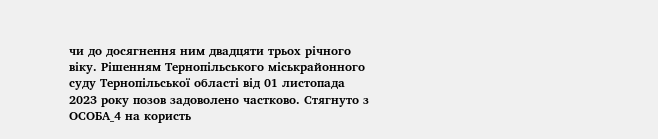чи до досягнення ним двадцяти трьох річного віку. Рішенням Тернопільського міськрайонного суду Тернопільської області від 01 листопада 2023 року позов задоволено частково. Стягнуто з ОСОБА_4 на користь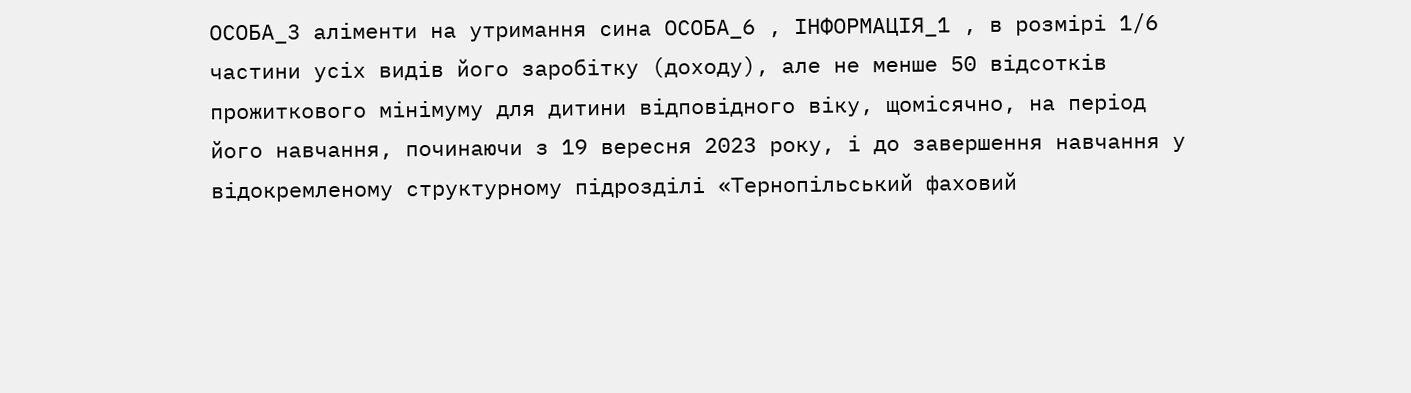ОСОБА_3 аліменти на утримання сина ОСОБА_6 , ІНФОРМАЦІЯ_1 , в розмірі 1/6 частини усіх видів його заробітку (доходу), але не менше 50 відсотків прожиткового мінімуму для дитини відповідного віку, щомісячно, на період його навчання, починаючи з 19 вересня 2023 року, і до завершення навчання у відокремленому структурному підрозділі «Тернопільський фаховий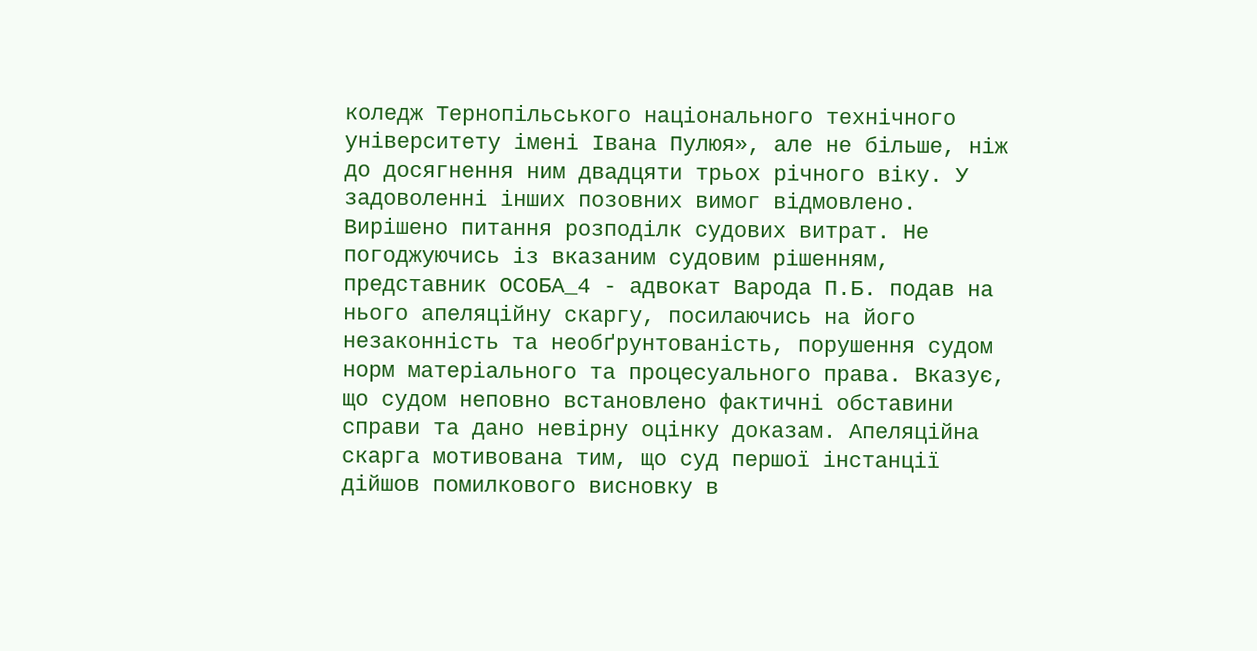коледж Тернопільського національного технічного університету імені Івана Пулюя», але не більше, ніж до досягнення ним двадцяти трьох річного віку. У задоволенні інших позовних вимог відмовлено. Вирішено питання розподілк судових витрат. Не погоджуючись із вказаним судовим рішенням, представник ОСОБА_4 - адвокат Варода П.Б. подав на нього апеляційну скаргу, посилаючись на його незаконність та необґрунтованість, порушення судом норм матеріального та процесуального права. Вказує, що судом неповно встановлено фактичні обставини справи та дано невірну оцінку доказам. Апеляційна скарга мотивована тим, що суд першої інстанції дійшов помилкового висновку в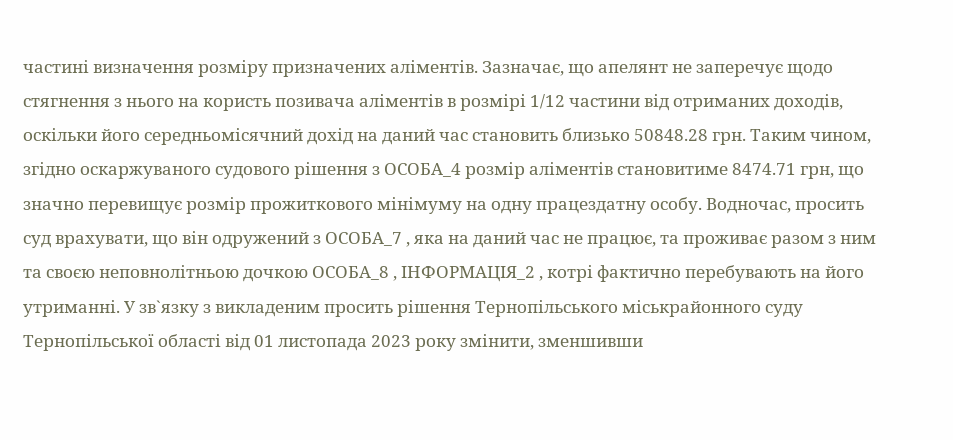частині визначення розміру призначених аліментів. Зазначає, що апелянт не заперечує щодо стягнення з нього на користь позивача аліментів в розмірі 1/12 частини від отриманих доходів, оскільки його середньомісячний дохід на даний час становить близько 50848.28 грн. Таким чином, згідно оскаржуваного судового рішення з ОСОБА_4 розмір аліментів становитиме 8474.71 грн, що значно перевищує розмір прожиткового мінімуму на одну працездатну особу. Водночас, просить суд врахувати, що він одружений з ОСОБА_7 , яка на даний час не працює, та проживає разом з ним та своєю неповнолітньою дочкою ОСОБА_8 , ІНФОРМАЦІЯ_2 , котрі фактично перебувають на його утриманні. У зв`язку з викладеним просить рішення Тернопільського міськрайонного суду Тернопільської області від 01 листопада 2023 року змінити, зменшивши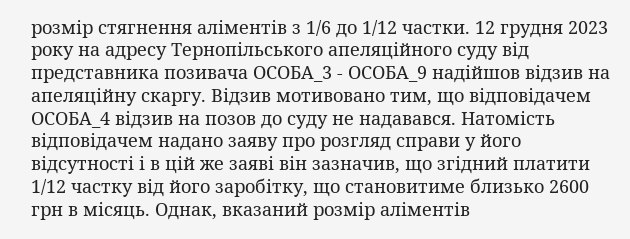розмір стягнення аліментів з 1/6 до 1/12 частки. 12 грудня 2023 року на адресу Тернопільського апеляційного суду від представника позивача ОСОБА_3 - ОСОБА_9 надійшов відзив на апеляційну скаргу. Відзив мотивовано тим, що відповідачем ОСОБА_4 відзив на позов до суду не надавався. Натомість відповідачем надано заяву про розгляд справи у його відсутності і в цій же заяві він зазначив, що згідний платити 1/12 частку від його заробітку, що становитиме близько 2600 грн в місяць. Однак, вказаний розмір аліментів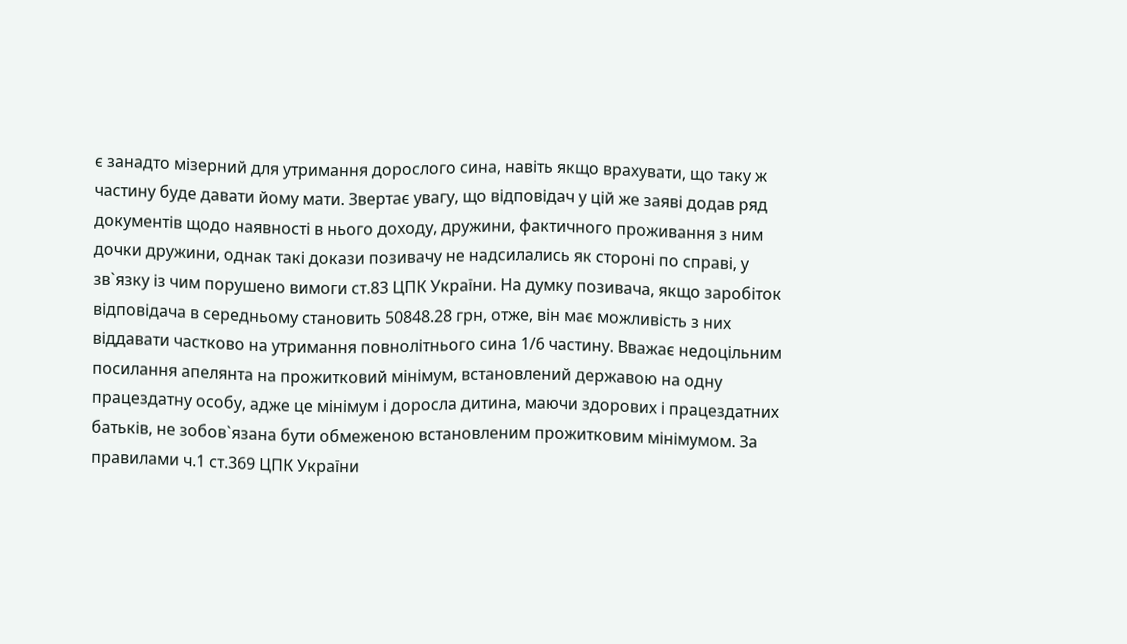є занадто мізерний для утримання дорослого сина, навіть якщо врахувати, що таку ж частину буде давати йому мати. Звертає увагу, що відповідач у цій же заяві додав ряд документів щодо наявності в нього доходу, дружини, фактичного проживання з ним дочки дружини, однак такі докази позивачу не надсилались як стороні по справі, у зв`язку із чим порушено вимоги ст.83 ЦПК України. На думку позивача, якщо заробіток відповідача в середньому становить 50848.28 грн, отже, він має можливість з них віддавати частково на утримання повнолітнього сина 1/6 частину. Вважає недоцільним посилання апелянта на прожитковий мінімум, встановлений державою на одну працездатну особу, адже це мінімум і доросла дитина, маючи здорових і працездатних батьків, не зобов`язана бути обмеженою встановленим прожитковим мінімумом. За правилами ч.1 ст.369 ЦПК України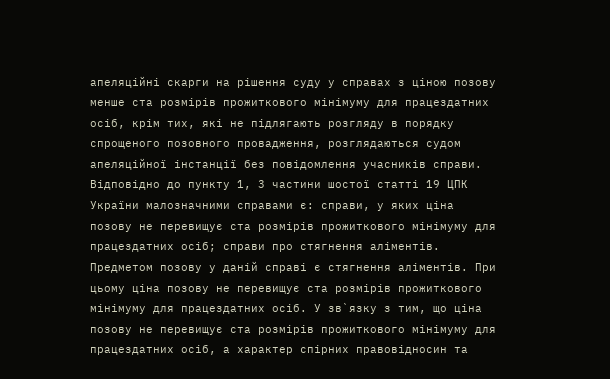апеляційні скарги на рішення суду у справах з ціною позову менше ста розмірів прожиткового мінімуму для працездатних осіб, крім тих, які не підлягають розгляду в порядку спрощеного позовного провадження, розглядаються судом апеляційної інстанції без повідомлення учасників справи. Відповідно до пункту 1, 3 частини шостої статті 19 ЦПК України малозначними справами є: справи, у яких ціна позову не перевищує ста розмірів прожиткового мінімуму для працездатних осіб; cправи про стягнення аліментів. Предметом позову у даній справі є стягнення аліментів. При цьому ціна позову не перевищує ста розмірів прожиткового мінімуму для працездатних осіб. У зв`язку з тим, що ціна позову не перевищує ста розмірів прожиткового мінімуму для працездатних осіб, а характер спірних правовідносин та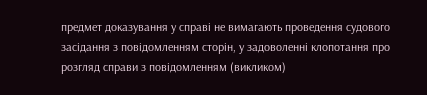предмет доказування у справі не вимагають проведення судового засідання з повідомленням сторін, у задоволенні клопотання про розгляд справи з повідомленням (викликом)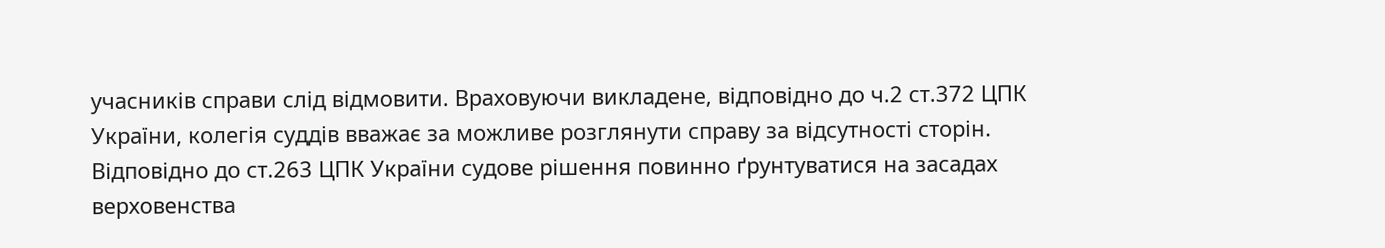учасників справи слід відмовити. Враховуючи викладене, відповідно до ч.2 ст.372 ЦПК України, колегія суддів вважає за можливе розглянути справу за відсутності сторін. Відповідно до ст.263 ЦПК України судове рішення повинно ґрунтуватися на засадах верховенства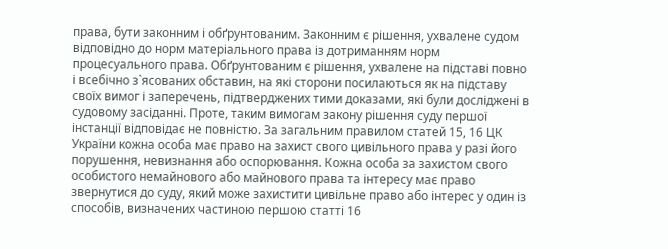права, бути законним і обґрунтованим. Законним є рішення, ухвалене судом відповідно до норм матеріального права із дотриманням норм процесуального права. Обґрунтованим є рішення, ухвалене на підставі повно і всебічно з`ясованих обставин, на які сторони посилаються як на підставу своїх вимог і заперечень, підтверджених тими доказами, які були досліджені в судовому засіданні. Проте, таким вимогам закону рішення суду першої інстанції відповідає не повністю. За загальним правилом статей 15, 16 ЦК України кожна особа має право на захист свого цивільного права у разі його порушення, невизнання або оспорювання. Кожна особа за захистом свого особистого немайнового або майнового права та інтересу має право звернутися до суду, який може захистити цивільне право або інтерес у один із способів, визначених частиною першою статті 16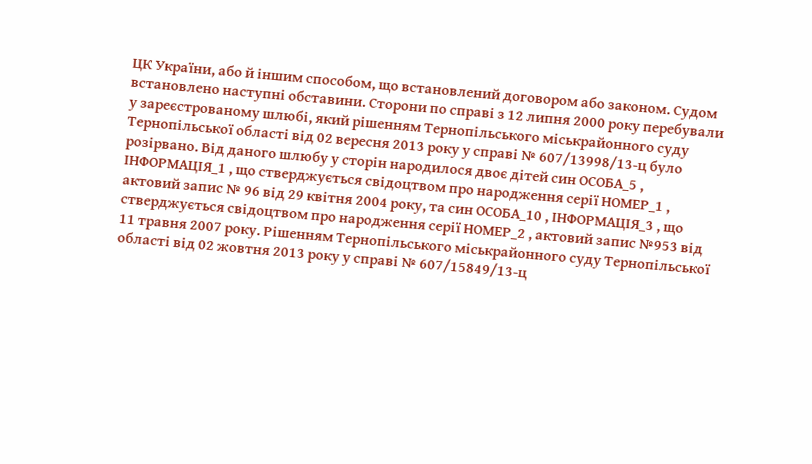ЦК України, або й іншим способом, що встановлений договором або законом. Судом встановлено наступні обставини. Сторони по справі з 12 липня 2000 року перебували у зареєстрованому шлюбі, який рішенням Тернопільського міськрайонного суду Тернопільської області від 02 вересня 2013 року у справі № 607/13998/13-ц було розірвано. Від даного шлюбу у сторін народилося двоє дітей син ОСОБА_5 , ІНФОРМАЦІЯ_1 , що стверджується свідоцтвом про народження серії НОМЕР_1 , актовий запис № 96 від 29 квітня 2004 року, та син ОСОБА_10 , ІНФОРМАЦІЯ_3 , що стверджується свідоцтвом про народження серії НОМЕР_2 , актовий запис №953 від 11 травня 2007 року. Рішенням Тернопільського міськрайонного суду Тернопільської області від 02 жовтня 2013 року у справі № 607/15849/13-ц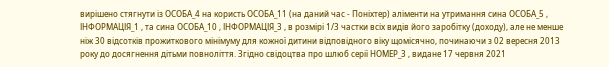вирішено стягнути із ОСОБА_4 на користь ОСОБА_11 (на даний час - Поніхтер) аліменти на утримання сина ОСОБА_5 , ІНФОРМАЦІЯ_1 , та сина ОСОБА_10 , ІНФОРМАЦІЯ_3 , в розмірі 1/3 частки всіх видів його заробітку (доходу), але не менше ніж 30 відсотків прожиткового мінімуму для кожної дитини відповідного віку щомісячно, починаючи з 02 вересня 2013 року до досягнення дітьми повноліття. Згідно свідоцтва про шлюб серії НОМЕР_3 , видане 17 червня 2021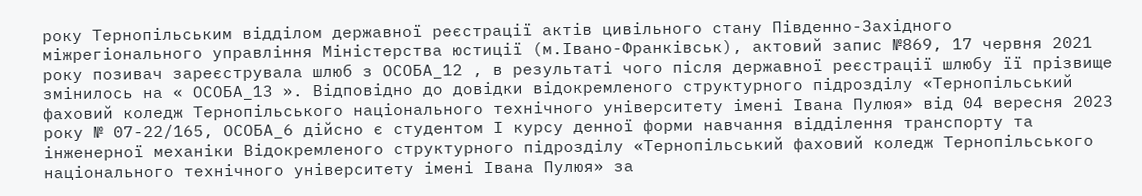року Тернопільським відділом державної реєстрації актів цивільного стану Південно-Західного міжрегіонального управління Міністерства юстиції (м.Івано-Франківськ), актовий запис №869, 17 червня 2021 року позивач зареєструвала шлюб з ОСОБА_12 , в результаті чого після державної реєстрації шлюбу її прізвище змінилось на « ОСОБА_13 ». Відповідно до довідки відокремленого структурного підрозділу «Тернопільський фаховий коледж Тернопільського національного технічного університету імені Івана Пулюя» від 04 вересня 2023 року № 07-22/165, ОСОБА_6 дійсно є студентом І курсу денної форми навчання відділення транспорту та інженерної механіки Відокремленого структурного підрозділу «Тернопільський фаховий коледж Тернопільського національного технічного університету імені Івана Пулюя» за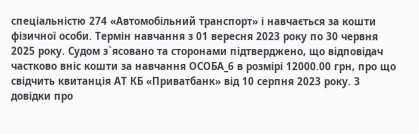спеціальністю 274 «Автомобільний транспорт» і навчається за кошти фізичної особи. Термін навчання з 01 вересня 2023 року по 30 червня 2025 року. Судом з`ясовано та сторонами підтверджено, що відповідач частково вніс кошти за навчання ОСОБА_6 в розмірі 12000.00 грн, про що свідчить квитанція АТ КБ «Приватбанк» від 10 серпня 2023 року. З довідки про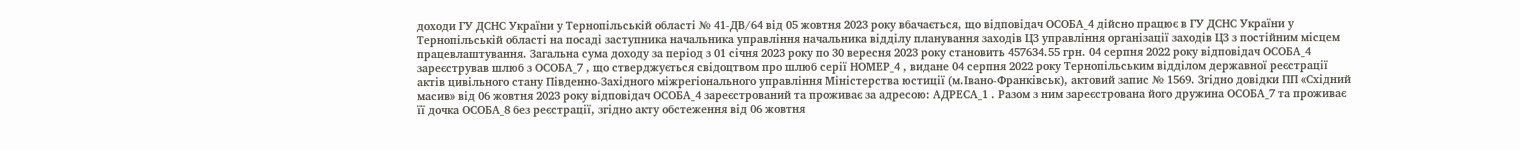доходи ГУ ДСНС України у Тернопільській області № 41-ДВ/64 від 05 жовтня 2023 року вбачається, що відповідач ОСОБА_4 дійсно працює в ГУ ДСНС України у Тернопільській області на посаді заступника начальника управління начальника відділу планування заходів ЦЗ управління організації заходів ЦЗ з постійним місцем працевлаштування. Загальна сума доходу за період з 01 січня 2023 року по 30 вересня 2023 року становить 457634.55 грн. 04 серпня 2022 року відповідач ОСОБА_4 зареєстрував шлюб з ОСОБА_7 , що стверджується свідоцтвом про шлюб серії НОМЕР_4 , видане 04 серпня 2022 року Тернопільським відділом державної реєстрації актів цивільного стану Південно-Західного міжрегіонального управління Міністерства юстиції (м.Івано-Франківськ), актовий запис № 1569. Згідно довідки ПП «Східний масив» від 06 жовтня 2023 року відповідач ОСОБА_4 зареєстрований та проживає за адресою: АДРЕСА_1 . Разом з ним зареєстрована його дружина ОСОБА_7 та проживає її дочка ОСОБА_8 без реєстрації, згідно акту обстеження від 06 жовтня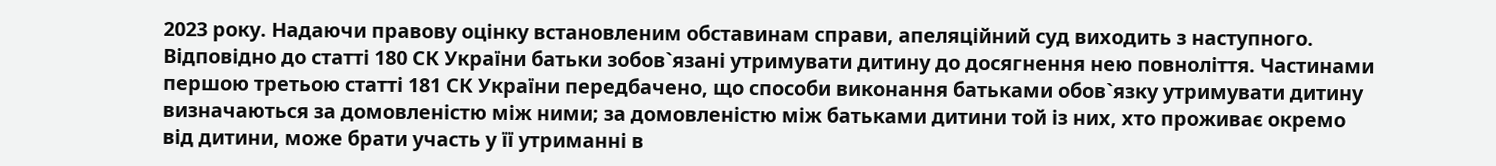2023 року. Надаючи правову оцінку встановленим обставинам справи, апеляційний суд виходить з наступного. Відповідно до статті 180 СК України батьки зобов`язані утримувати дитину до досягнення нею повноліття. Частинами першою третьою статті 181 СК України передбачено, що способи виконання батьками обов`язку утримувати дитину визначаються за домовленістю між ними; за домовленістю між батьками дитини той із них, хто проживає окремо від дитини, може брати участь у її утриманні в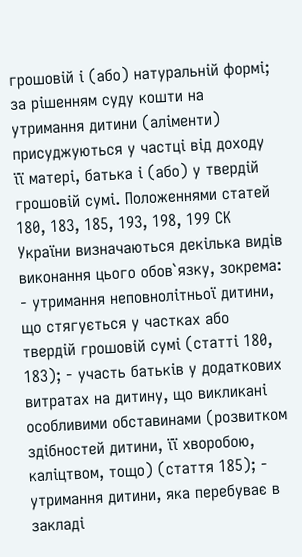грошовій і (або) натуральній формі; за рішенням суду кошти на утримання дитини (аліменти) присуджуються у частці від доходу її матері, батька і (або) у твердій грошовій сумі. Положеннями статей 180, 183, 185, 193, 198, 199 СК України визначаються декілька видів виконання цього обов`язку, зокрема: - утримання неповнолітньої дитини, що стягується у частках або твердій грошовій сумі (статті 180, 183); - участь батьків у додаткових витратах на дитину, що викликані особливими обставинами (розвитком здібностей дитини, її хворобою, каліцтвом, тощо) (стаття 185); - утримання дитини, яка перебуває в закладі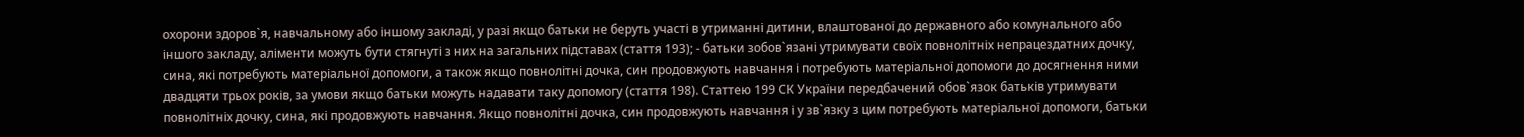охорони здоров`я, навчальному або іншому закладі, у разі якщо батьки не беруть участі в утриманні дитини, влаштованої до державного або комунального або іншого закладу, аліменти можуть бути стягнуті з них на загальних підставах (стаття 193); - батьки зобов`язані утримувати своїх повнолітніх непрацездатних дочку, сина, які потребують матеріальної допомоги, а також якщо повнолітні дочка, син продовжують навчання і потребують матеріальної допомоги до досягнення ними двадцяти трьох років, за умови якщо батьки можуть надавати таку допомогу (стаття 198). Статтею 199 СК України передбачений обов`язок батьків утримувати повнолітніх дочку, сина, які продовжують навчання. Якщо повнолітні дочка, син продовжують навчання і у зв`язку з цим потребують матеріальної допомоги, батьки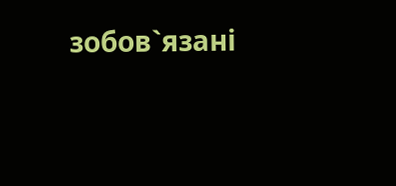зобов`язані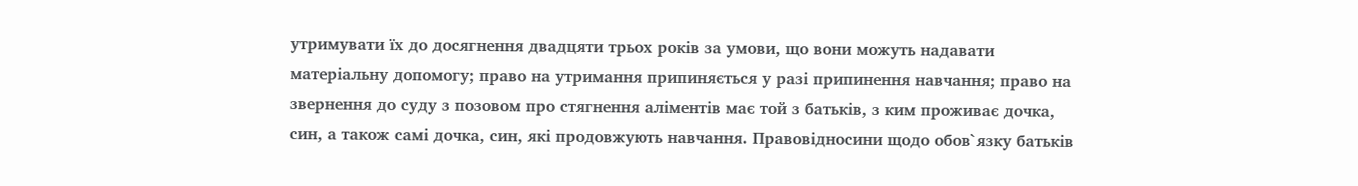утримувати їх до досягнення двадцяти трьох років за умови, що вони можуть надавати матеріальну допомогу; право на утримання припиняється у разі припинення навчання; право на звернення до суду з позовом про стягнення аліментів має той з батьків, з ким проживає дочка, син, а також самі дочка, син, які продовжують навчання. Правовідносини щодо обов`язку батьків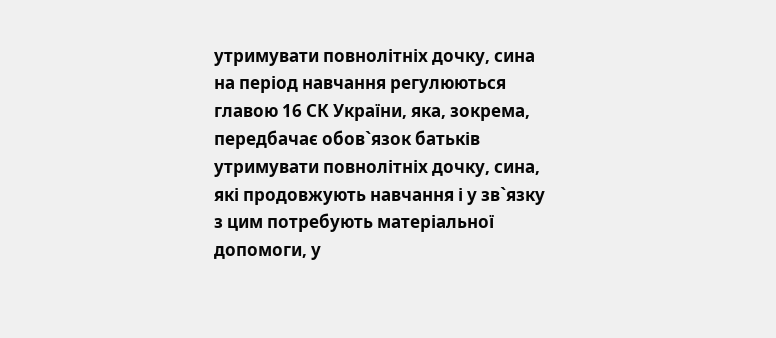утримувати повнолітніх дочку, сина на період навчання регулюються главою 16 СК України, яка, зокрема, передбачає обов`язок батьків утримувати повнолітніх дочку, сина, які продовжують навчання і у зв`язку з цим потребують матеріальної допомоги, у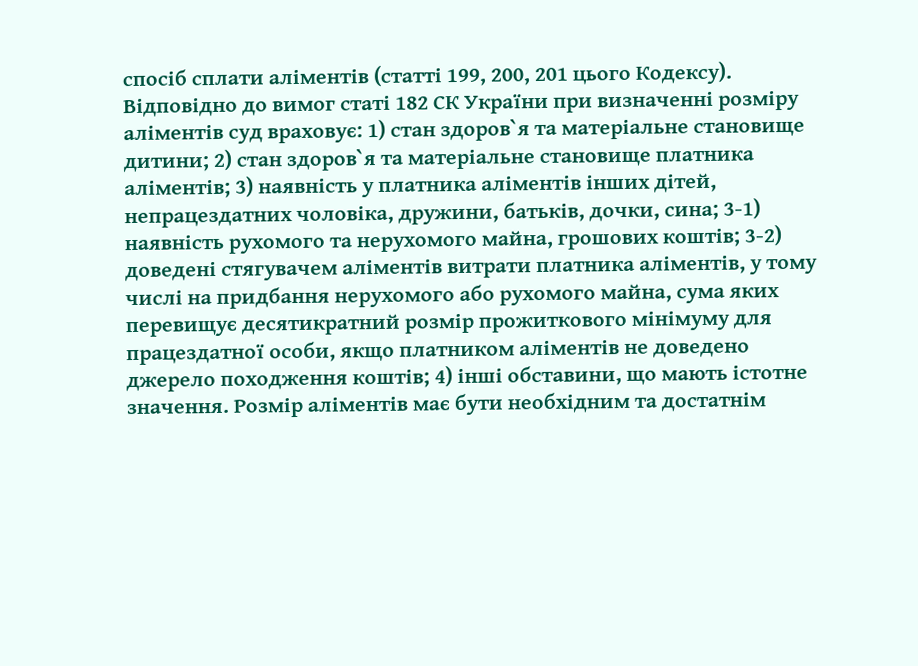спосіб сплати аліментів (статті 199, 200, 201 цього Кодексу). Відповідно до вимог статі 182 СК України при визначенні розміру аліментів суд враховує: 1) стан здоров`я та матеріальне становище дитини; 2) стан здоров`я та матеріальне становище платника аліментів; 3) наявність у платника аліментів інших дітей, непрацездатних чоловіка, дружини, батьків, дочки, сина; 3-1) наявність рухомого та нерухомого майна, грошових коштів; 3-2) доведені стягувачем аліментів витрати платника аліментів, у тому числі на придбання нерухомого або рухомого майна, сума яких перевищує десятикратний розмір прожиткового мінімуму для працездатної особи, якщо платником аліментів не доведено джерело походження коштів; 4) інші обставини, що мають істотне значення. Розмір аліментів має бути необхідним та достатнім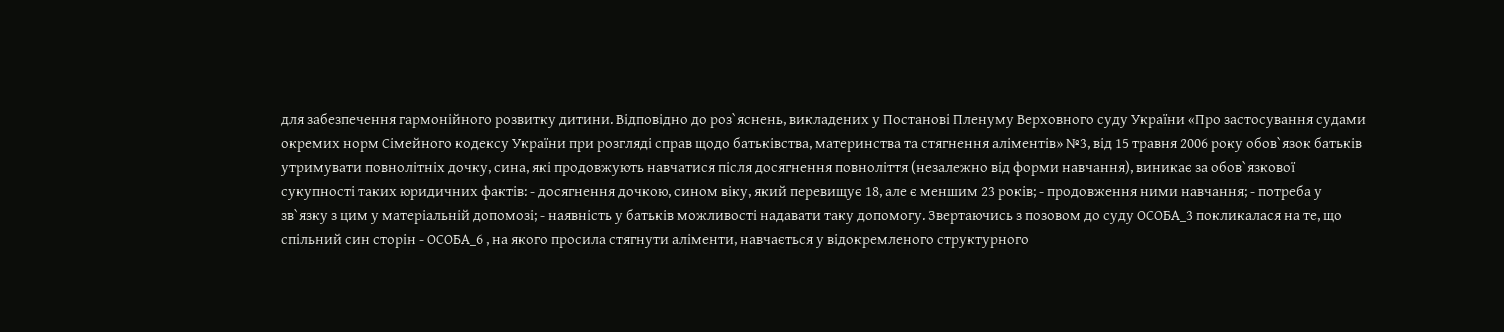для забезпечення гармонійного розвитку дитини. Відповідно до роз`яснень, викладених у Постанові Пленуму Верховного суду України «Про застосування судами окремих норм Сімейного кодексу України при розгляді справ щодо батьківства, материнства та стягнення аліментів» №3, від 15 травня 2006 року обов`язок батьків утримувати повнолітніх дочку, сина, які продовжують навчатися після досягнення повноліття (незалежно від форми навчання), виникає за обов`язкової сукупності таких юридичних фактів: - досягнення дочкою, сином віку, який перевищує 18, але є меншим 23 років; - продовження ними навчання; - потреба у зв`язку з цим у матеріальній допомозі; - наявність у батьків можливості надавати таку допомогу. Звертаючись з позовом до суду ОСОБА_3 покликалася на те, що спільний син сторін - ОСОБА_6 , на якого просила стягнути аліменти, навчається у відокремленого структурного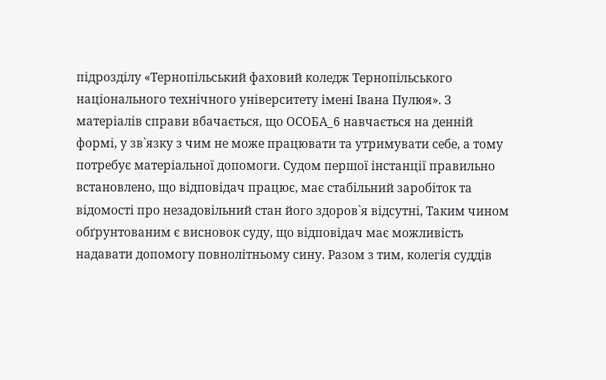підрозділу «Тернопільський фаховий коледж Тернопільського національного технічного університету імені Івана Пулюя». З матеріалів справи вбачається, що ОСОБА_6 навчається на денній формі, у зв`язку з чим не може працювати та утримувати себе, а тому потребує матеріальної допомоги. Судом першої інстанції правильно встановлено, що відповідач працює, має стабільний заробіток та відомості про незадовільний стан його здоров`я відсутні, Таким чином обґрунтованим є висновок суду, що відповідач має можливість надавати допомогу повнолітньому сину. Разом з тим, колегія суддів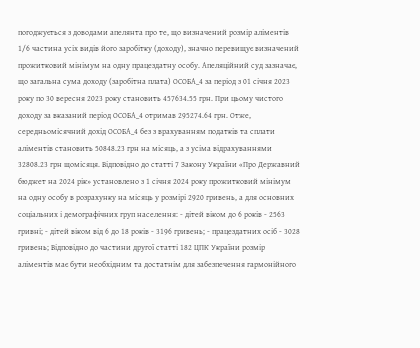погоджується з доводами апелянта про те, що визначений розмір аліментів 1/6 частина усіх видів його заробітку (доходу), значно перевищує визначений прожитковий мінімум на одну працездатну особу. Апеляційний суд зазначає, що загальна сума доходу (заробітна плата) ОСОБА_4 за період з 01 січня 2023 року по 30 вересня 2023 року становить 457634.55 грн. При цьому чистого доходу за вказаний період ОСОБА_4 отримав 295274.64 грн. Отже, середньомісячний дохід ОСОБА_4 без з врахуванням податків та сплати аліментів становить 50848.23 грн на місяць, а з усіма відрахуваннями 32808.23 грн щомісяця. Відповідно до статті 7 Закону України «Про Державний бюджет на 2024 рік» установлено з 1 січня 2024 року прожитковий мінімум на одну особу в розрахунку на місяць у розмірі 2920 гривень, а для основних соціальних і демографічних груп населення: - дітей віком до 6 років - 2563 гривні; - дітей віком від 6 до 18 років - 3196 гривень; - працездатних осіб - 3028 гривень; Відповідно до частини другої статті 182 ЦПК України розмір аліментів має бути необхідним та достатнім для забезпечення гармонійного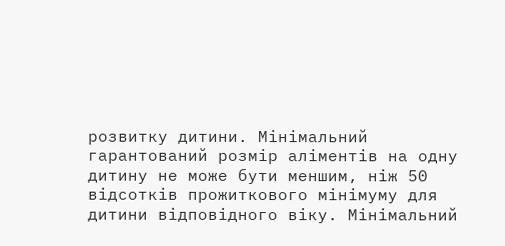розвитку дитини. Мінімальний гарантований розмір аліментів на одну дитину не може бути меншим, ніж 50 відсотків прожиткового мінімуму для дитини відповідного віку. Мінімальний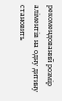рекомендований розмір аліментів на одну дитину становить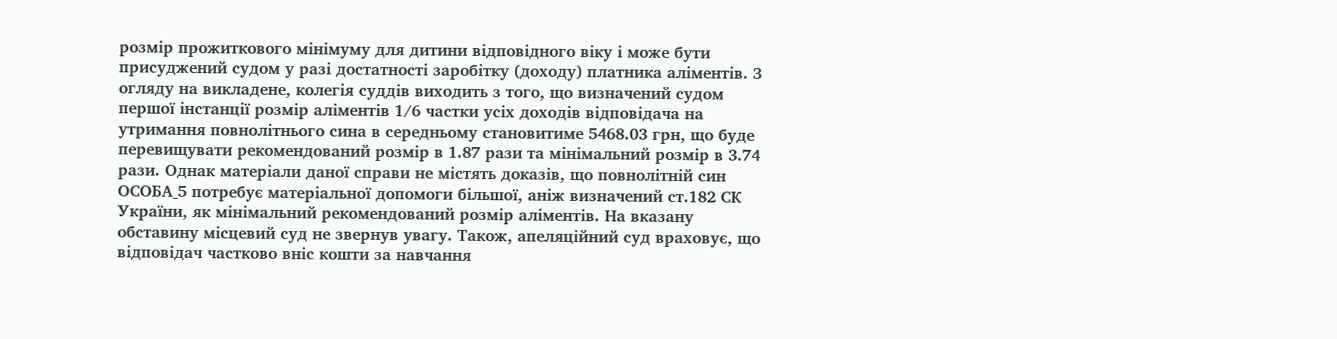розмір прожиткового мінімуму для дитини відповідного віку і може бути присуджений судом у разі достатності заробітку (доходу) платника аліментів. З огляду на викладене, колегія суддів виходить з того, що визначений судом першої інстанції розмір аліментів 1/6 частки усіх доходів відповідача на утримання повнолітнього сина в середньому становитиме 5468.03 грн, що буде перевищувати рекомендований розмір в 1.87 рази та мінімальний розмір в 3.74 рази. Однак матеріали даної справи не містять доказів, що повнолітній син ОСОБА_5 потребує матеріальної допомоги більшої, аніж визначений ст.182 СК України, як мінімальний рекомендований розмір аліментів. На вказану обставину місцевий суд не звернув увагу. Також, апеляційний суд враховує, що відповідач частково вніс кошти за навчання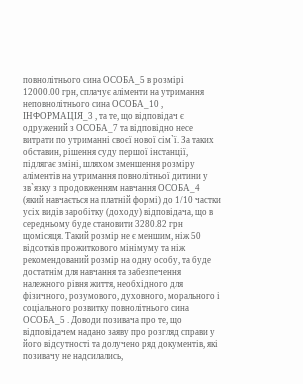повнолітнього сина ОСОБА_5 в розмірі 12000.00 грн, сплачує аліменти на утримання неповнолітнього сина ОСОБА_10 , ІНФОРМАЦІЯ_3 , та те, що відповідач є одружений з ОСОБА_7 та відповідно несе витрати по утриманні своєї нової сім`ї. За таких обставин, рішення суду першої інстанції, підлягає зміні, шляхом зменшення розміру аліментів на утримання повнолітньої дитини у зв`язку з продовженням навчання ОСОБА_4 (який навчається на платній формі) до 1/10 частки усіх видів заробітку (доходу) відповідача, що в середньому буде становити 3280.82 грн щомісяця. Такий розмір не є меншим, ніж 50 відсотків прожиткового мінімуму та ніж рекомендований розмір на одну особу, та буде достатнім для навчання та забезпечення належного рівня життя, необхідного для фізичного, розумового, духовного, морального і соціального розвитку повнолітнього сина ОСОБА_5 . Доводи позивача про те, що відповідачем надано заяву про розгляд справи у його відсутності та долучено ряд документів, які позивачу не надсилались,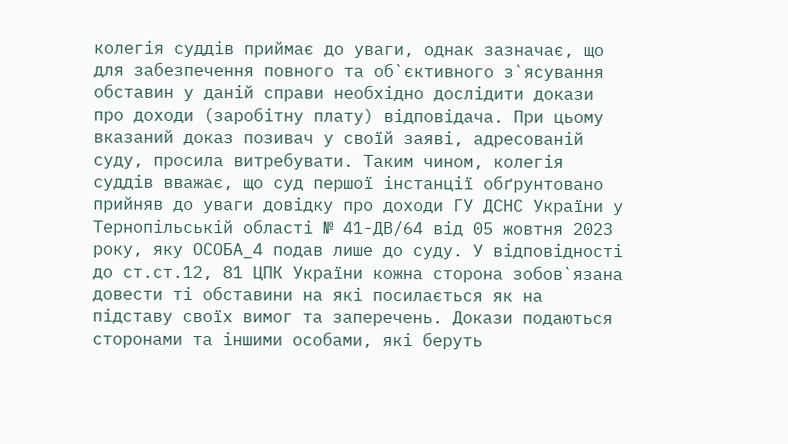колегія суддів приймає до уваги, однак зазначає, що для забезпечення повного та об`єктивного з`ясування обставин у даній справи необхідно дослідити докази про доходи (заробітну плату) відповідача. При цьому вказаний доказ позивач у своїй заяві, адресованій суду, просила витребувати. Таким чином, колегія суддів вважає, що суд першої інстанції обґрунтовано прийняв до уваги довідку про доходи ГУ ДСНС України у Тернопільській області № 41-ДВ/64 від 05 жовтня 2023 року, яку ОСОБА_4 подав лише до суду. У відповідності до ст.ст.12, 81 ЦПК України кожна сторона зобов`язана довести ті обставини на які посилається як на підставу своїх вимог та заперечень. Докази подаються сторонами та іншими особами, які беруть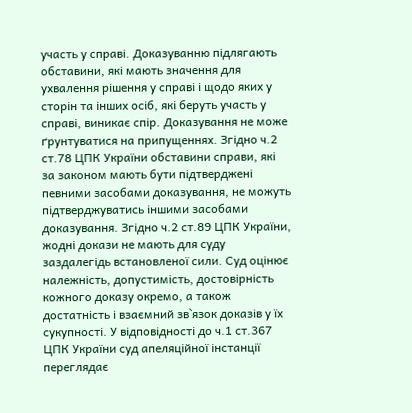участь у справі. Доказуванню підлягають обставини, які мають значення для ухвалення рішення у справі і щодо яких у сторін та інших осіб, які беруть участь у справі, виникає спір. Доказування не може ґрунтуватися на припущеннях. Згідно ч.2 ст.78 ЦПК України обставини справи, які за законом мають бути підтверджені певними засобами доказування, не можуть підтверджуватись іншими засобами доказування. Згідно ч.2 ст.89 ЦПК України, жодні докази не мають для суду заздалегідь встановленої сили. Суд оцінює належність, допустимість, достовірність кожного доказу окремо, а також достатність і взаємний зв`язок доказів у їх сукупності. У відповідності до ч.1 ст.367 ЦПК України суд апеляційної інстанції переглядає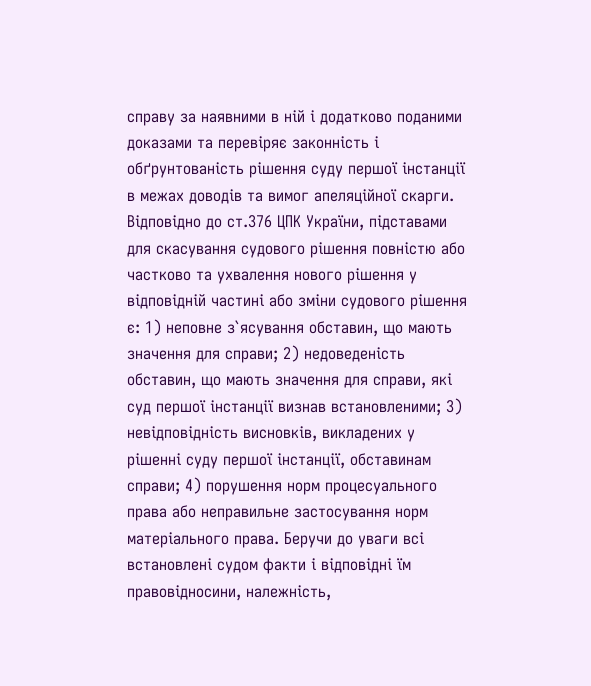справу за наявними в ній і додатково поданими доказами та перевіряє законність і обґрунтованість рішення суду першої інстанції в межах доводів та вимог апеляційної скарги. Відповідно до ст.376 ЦПК України, підставами для скасування судового рішення повністю або частково та ухвалення нового рішення у відповідній частині або зміни судового рішення є: 1) неповне з`ясування обставин, що мають значення для справи; 2) недоведеність обставин, що мають значення для справи, які суд першої інстанції визнав встановленими; 3) невідповідність висновків, викладених у рішенні суду першої інстанції, обставинам справи; 4) порушення норм процесуального права або неправильне застосування норм матеріального права. Беручи до уваги всі встановлені судом факти і відповідні їм правовідносини, належність,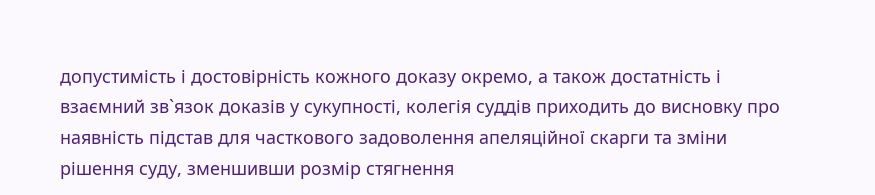допустимість і достовірність кожного доказу окремо, а також достатність і взаємний зв`язок доказів у сукупності, колегія суддів приходить до висновку про наявність підстав для часткового задоволення апеляційної скарги та зміни рішення суду, зменшивши розмір стягнення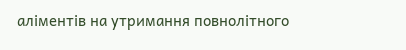аліментів на утримання повнолітного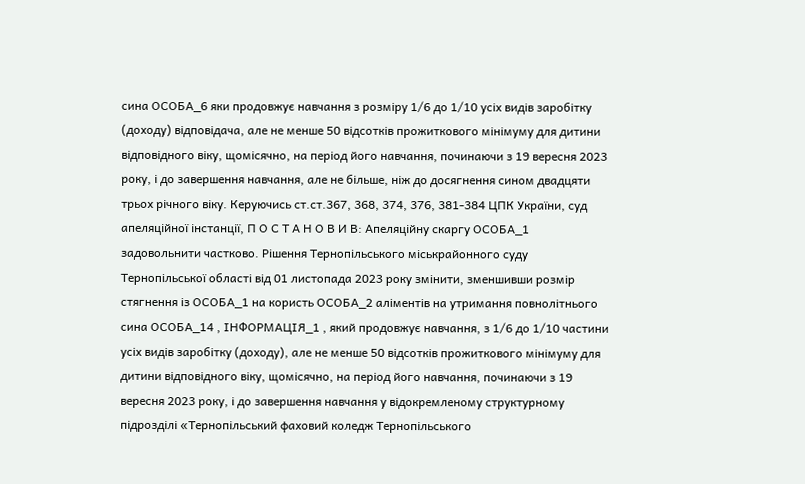сина ОСОБА_6 яки продовжує навчання з розміру 1/6 до 1/10 усіх видів заробітку (доходу) відповідача, але не менше 50 відсотків прожиткового мінімуму для дитини відповідного віку, щомісячно, на період його навчання, починаючи з 19 вересня 2023 року, і до завершення навчання, але не більше, ніж до досягнення сином двадцяти трьох річного віку. Керуючись ст.ст.367, 368, 374, 376, 381-384 ЦПК України, суд апеляційної інстанції, П О С Т А Н О В И В: Апеляційну скаргу ОСОБА_1 задовольнити частково. Рішення Тернопільського міськрайонного суду Тернопільської області від 01 листопада 2023 року змінити, зменшивши розмір стягнення із ОСОБА_1 на користь ОСОБА_2 аліментів на утримання повнолітнього сина ОСОБА_14 , ІНФОРМАЦІЯ_1 , який продовжує навчання, з 1/6 до 1/10 частини усіх видів заробітку (доходу), але не менше 50 відсотків прожиткового мінімуму для дитини відповідного віку, щомісячно, на період його навчання, починаючи з 19 вересня 2023 року, і до завершення навчання у відокремленому структурному підрозділі «Тернопільський фаховий коледж Тернопільського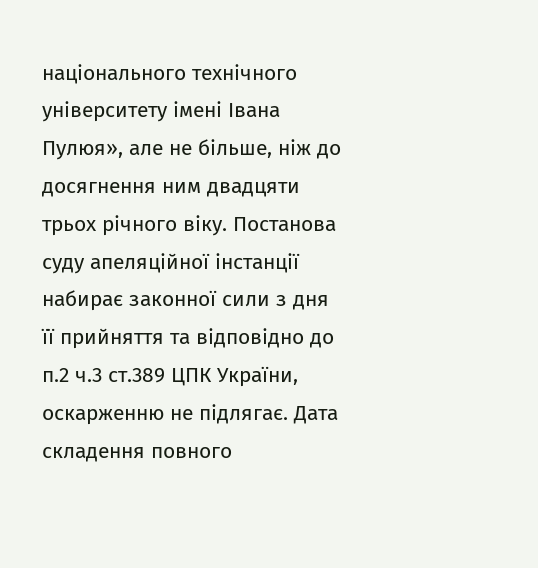національного технічного університету імені Івана Пулюя», але не більше, ніж до досягнення ним двадцяти трьох річного віку. Постанова суду апеляційної інстанції набирає законної сили з дня її прийняття та відповідно до п.2 ч.3 ст.389 ЦПК України, оскарженню не підлягає. Дата складення повного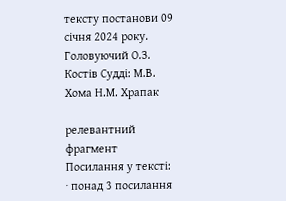тексту постанови 09 січня 2024 року. Головуючий О.З. Костів Судді: М.В. Хома Н.М. Храпак

релевантний фрагмент
Посилання у тексті:
· понад 3 посилання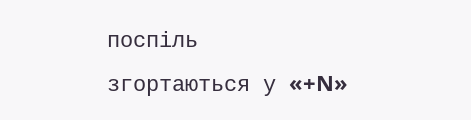поспіль згортаються у «+N»